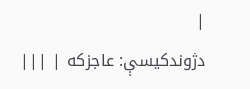|
دژوندکيسې: عاجزکه | |||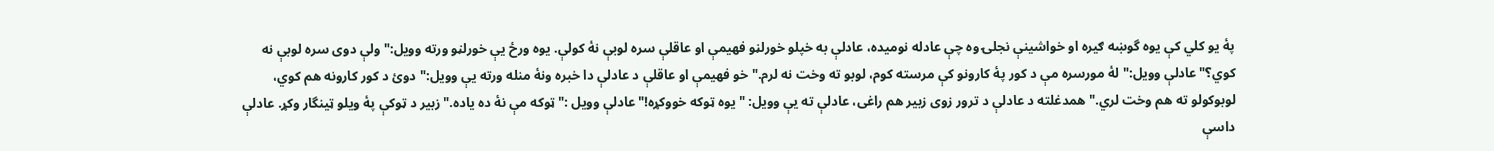پۀ يو کلي کې يوه گوښه ګيره او خواشينې نجلۍ وه چې عادله نوميده، عادلې به خپلو خورلڼو فهيمې او عاقلې سره لوبې نۀ کولې. يوه ورځ يې خورلڼو ورته وويل:" ولې دوى سره لوبې نه کوي؟"عادلې وويل:"لۀ مورسره مې د کور پۀ کارونو کې مرسته کوم، لوبو ته وخت نه لرم." خو فهيمې او عاقلې د عادلې دا خبره ونۀ منله ورته يې وويل:"دوئ د کور کارونه هم کوي، لوبوکولو ته هم وخت لري." همدغلته د عادلې د ترور زوى زبير هم راغی، عادلې ته يې وويل: "يوه ټوکه خووکړه!"عادلې وويل :" ټوکه مې نۀ ده ياده." زبير د ټوکې پۀ ويلو ټينگار وکړ. عادلې داسې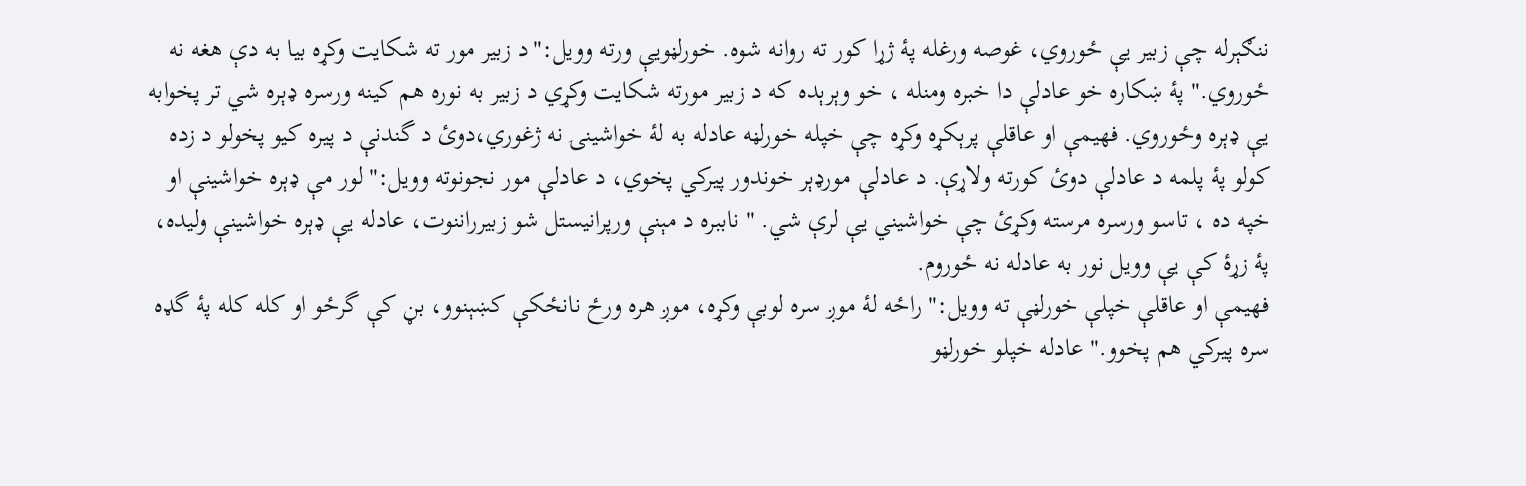ننګېرله چې زبير يې ځوروي، غوصه ورغله پۀ ژړا کور ته روانه شوه. خورلڼويې ورته وويل:"د زبير مور ته شکايت وکړه بيا به دې هغه نه ځوروي." پۀ ښکاره خو عادلې دا خبره ومنله ، خو وېرېده که د زبير مورته شکايت وکړي د زبير به نوره هم کينه ورسره ډېره شي تر پخوابه يې ډېره وځوروي. فهيمې او عاقلې پرېکړه وکړه چې خپله خورلڼه عادله به لۀ خواشينۍ نه ژغوري،دوئ د گندنې د پيره کيو پخولو د زده کولو پۀ پلمه د عادلې دوئ کورته ولاړې. د عادلې مورډېر خوندور پيرکي پخوي، د عادلې مور نجونوته وويل:"لور مې ډېره خواشينې او خپه ده ، تاسو ورسره مرسته وکړئ چې خواشيني يې لرې شي. " ناببره د مېنې ورپرانيستل شو زبيرراننوت، عادله يې ډېره خواشينې وليده، پۀ زړۀ کې يې وويل نور به عادله نه ځوروم.
فهيمې او عاقلې خپلې خورلڼې ته وويل:" راځه لۀ موږ سره لوبې وکړه، موږ هره ورځ نانځکې کښېنوو، بڼ کې گرځو او کله کله پۀ گډه سره پيرکي هم پخوو." عادله خپلو خورلڼو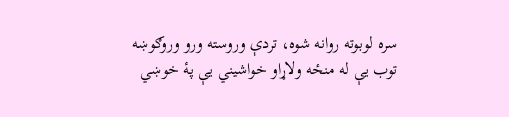سره لوبوته روانه شوه، تردې وروسته ورو وروګوښه توب يې له منځه ولاړاو خواشيني يې پۀ خوښي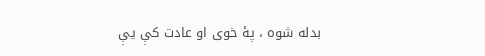بدله شوه ، پۀ خوى او عادت کې يې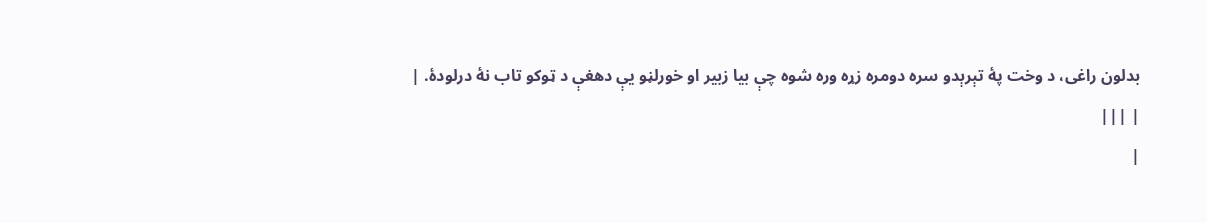بدلون راغی، د وخت پۀ تېرېدو سره دومره زړه وره شوه چې بيا زبير او خورلڼو يې دهغې د ټوکو تاب نۀ درلودۀ. |
| |||
|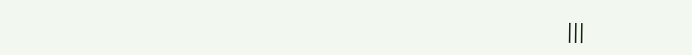|||